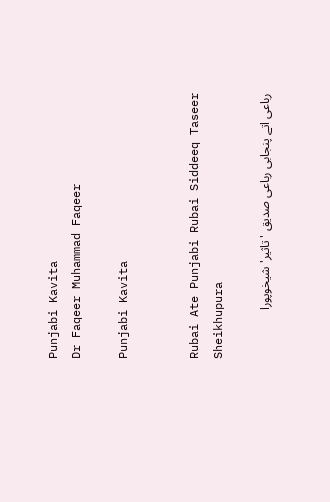Punjabi Kavita
Dr Faqeer Muhammad Faqeer

Punjabi Kavita


Rubai Ate Punjabi Rubai Siddeeq Taseer Sheikhupura

رباعی اتے پنجابی رباعی صدیق 'تاثیر' شیخوپورا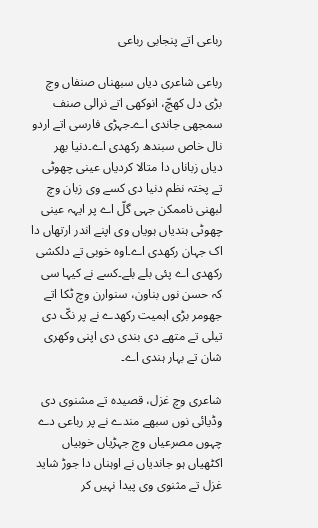رباعی اتے پنجابی رباعی

رباعی شاعری دیاں سبھناں صنفاں وچ بڑی دل کھچّ، انوکھی اتے نرالی صنف سمجھی جاندی اے۔جہڑی فارسی اتے اردو نال خاص سبندھ رکھدی اے۔دنیا بھر دیاں زباناں دا متالا کردیاں عینی چھوٹی تے پختہ نظم دنیا دی کسے وی زبان وچ لبھنی ناممکن جہی گلّ اے پر ایہہ عینی چھوٹی ہندیاں ہویاں وی اپنے اندر ارتھاں دا اک جہان رکھدی اے۔اوہ خوبی تے دلکشی رکھدی اے پئی بلے بلے۔کسے نے کیہا سی کہ حسن نوں بناون، سنوارن وچ ٹکا اتے جھومر بڑی اہمیت رکھدے نے پر نکّ دی تیلی تے متھے دی بندی دی اپنی وکھری شان تے بہار ہندی اے۔

شاعری وچ غزل، قصیدہ تے مشنوی دی وڈیائی نوں سبھے مندے نے پر رباعی دے چہوں مصرعیاں وچ جہڑیاں خوبیاں اکٹھیاں ہو جاندیاں نے اوہناں دا جوڑ شاید غزل تے مثنوی وی پیدا نہیں کر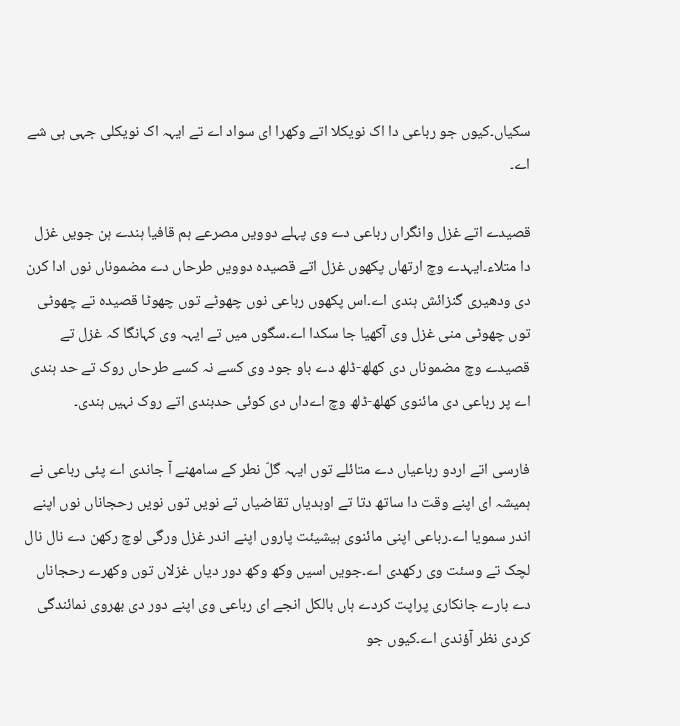سکیاں۔کیوں جو رباعی دا اک نویکلا اتے وکھرا ای سواد اے تے ایہہ اک نویکلی جہی ہی شے اے۔

قصیدے اتے غزل وانگراں رباعی دے وی پہلے دوویں مصرعے ہم قافیا ہندے ہن جویں غزل دا متلاء۔ایہدے وچ ارتھاں پکھوں غزل اتے قصیدہ دوویں طرحاں دے مضموناں نوں ادا کرن دی ودھیری گنزائش ہندی اے۔اس پکھوں رباعی نوں چھوٹے توں چھوٹا قصیدہ تے چھوٹی توں چھوٹی منی غزل وی آکھیا جا سکدا اے۔سگوں میں تے ایہہ وی کہانگا کہ غزل تے قصیدے وچ مضموناں دی کھلھ-ڈلھ دے باو جود وی کسے نہ کسے طرحاں روک تے حد ہندی اے پر رباعی دی مائنوی کھلھ-ڈلھ وچ اےداں دی کوئی حدبندی اتے روک نہیں ہندی۔

فارسی اتے اردو رباعیاں دے متائلے توں ایہہ گلّ نطر کے سامھنے آ جاندی اے پئی رباعی نے ہمیشہ ای اپنے وقت دا ساتھ دتا تے اوہدیاں تقاضیاں تے نویں توں نویں رحجاناں نوں اپنے اندر سمویا اے۔رباعی اپنی مائنوی ہیشیئت پاروں اپنے اندر غزل ورگی لوچ رکھن دے نال نال لچک تے وسئت وی رکھدی اے۔جویں اسیں وکھ وکھ دور دیاں غزلاں توں وکھرے رحجاناں دے بارے جانکاری پراپت کردے ہاں بالکل انجے ای رباعی وی اپنے دور دی بھروی نمائندگی کردی نظر آؤندی اے۔کیوں جو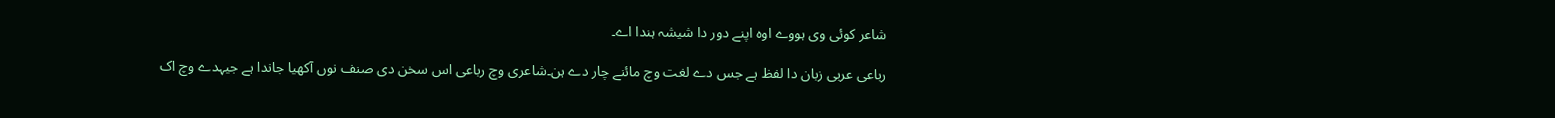شاعر کوئی وی ہووے اوہ اپنے دور دا شیشہ ہندا اے۔

رباعی عربی زبان دا لفظ ہے جس دے لغت وچ مائنے چار دے ہن۔شاعری وچ رباعی اس سخن دی صنف نوں آکھیا جاندا ہے جیہدے وچ اک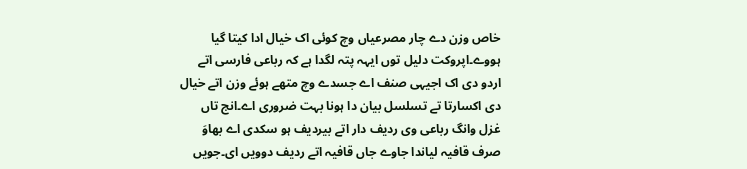خاص وزن دے چار مصرعیاں وچ کوئی اک خیال ادا کیتا گیا ہووے۔اپروکت دلیل توں ایہہ پتہ لگدا ہے کہ رباعی فارسی اتے اردو دی اک اجیہی صنف اے جسدے وچ متھے ہوئے وزن اتے خیال دی اکسارتا تے تسلسل بیان دا ہونا بہت ضروری اے۔انج تاں غزل وانگ رباعی وی ردیف دار اتے بیردیف ہو سکدی اے بھاوَ صرف قافیہ لیاندا جاوے جاں قافیہ اتے ردیف دوویں ای۔جویں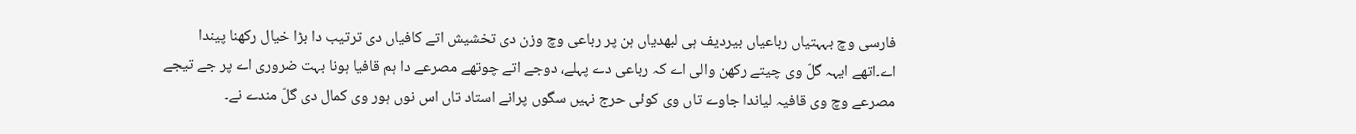فارسی وچ بہہتیاں رباعیاں بیردیف ہی لبھدیاں ہن پر رباعی وچ وزن دی تخشیش اتے کافیاں دی ترتیب دا بڑا خیال رکھنا پیندا اے۔اتھے ایہہ گلّ وی چیتے رکھن والی اے کہ رباعی دے پہلے، دوجے اتے چوتھے مصرعے دا ہم قافیا ہونا بہت ضروری اے پر جے تیجے مصرعے وچ وی قافیہ لیاندا جاوے تاں وی کوئی حرج نہیں سگوں پرانے استاد تاں اس نوں ہور وی کمال دی گلّ مندے نے۔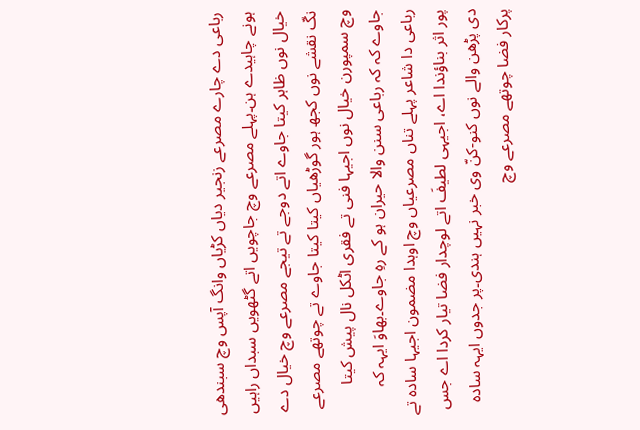رباعی دے چارے مصرعے زنجیر دیاں کڑیاں وانگ آپس وچ سبندھی ہونے چاہیدے ہن۔پہلے مصرعے وچ جاچویں اتے گٹھویں سبداں راہیں خیال نوں ظاہر کیتا جاوے اتے دوجے تے تیجے مصرعے وچ خیال دے نکّ نقشے نوں کجھ ہور گوڑھیاں کیتا کیتا جاوے تے چوتھے مصرعے وچ سمپورن خیال نوں اجیہا فنی تے فقری اٹکل نال پیش کیتا جاوے کہ کہ رباعی سنن والا حیران ہو کے رہِ جاوے۔بھاوَ ایہہ کہ رباعی دا شاعر پہلے تناں مصرعیاں وچ اوہدا مضمون اجیہا سادہ تے پور اثر بناؤندا اے، اجیہی لطیفَ اتے لوچدار فضا تیار کردا اے جس دی پڑھن والے نوں کنو-کنّ وی خبر نہیں ہندی۔پر جدوں ایہہ سادہ پرکار فضا چوتھے مصرعے وچ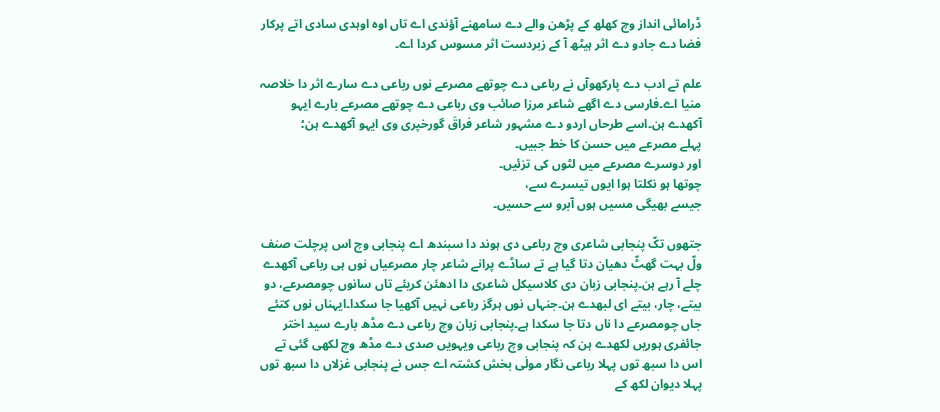ڈرامائی انداز وچ کھلھ کے پڑھن والے دے سامھنے آؤندی اے تاں اوہ اوہدی سادی اتے پرکار فضا دے جادو دے اثر ہیٹھ آ کے زبردست اثر مسوس کردا اے۔

علم تے ادب دے پارکھوآں نے رباعی دے چوتھے مصرعے نوں رباعی دے سارے اثر دا خلاصہ منیا اے۔فارسی دے اگھے شاعر مرزا صائب وی رباعی دے چوتھے مصرعے بارے ایہو آکھدے ہن۔اسے طرحاں اردو دے مشہور شاعر فراقَ گورخپری وی ایہو آکھدے ہن؛
پہلے مصرعے میں حسن کا خط جبیں۔
اور دوسرے مصرعے میں لٹوں کی تزئیں۔
چوتھا ہو نکلتا ہوا ایوں تیسرے سے،
جیسے بھیگی مسیں ہوں آبرو سے حسیں۔

جتھوں تکّ پنجابی شاعری وچ رباعی دی ہوند دا سبندھ اے پنجابی وچ اس پرچلت صنف ولّ بہت گھٹّ دھیان دتا گیا ہے تے ساڈے پرانے شاعر چار مصرعیاں نوں ہی رباعی آکھدے چلے آ رہے ہن۔پنجابی زبان دی کلاسیکل شاعری دا ادھئن کریئے تاں سانوں چومصرعے، دو بیتے، چار، بیتے ای لبھدے ہن۔جنہاں نوں ہرگز رباعی نہیں آکھیا جا سکدا۔ایہناں نوں کتئے جاں چومصرعے دا ناں دتا جا سکدا ہے۔پنجابی زبان وچ رباعی دے مڈھ بارے سید اختر جائفری ہوریں لکھدے ہن کہ پنجابی وچ رباعی ویہویں صدی دے مڈھ وچ لکھی گئی تے اس دا سبھ توں پہلا رباعی نگار مولٰی بخش کشتہ اے جس نے پنجابی غزلاں دا سبھ توں پہلا دیوان لکھ کے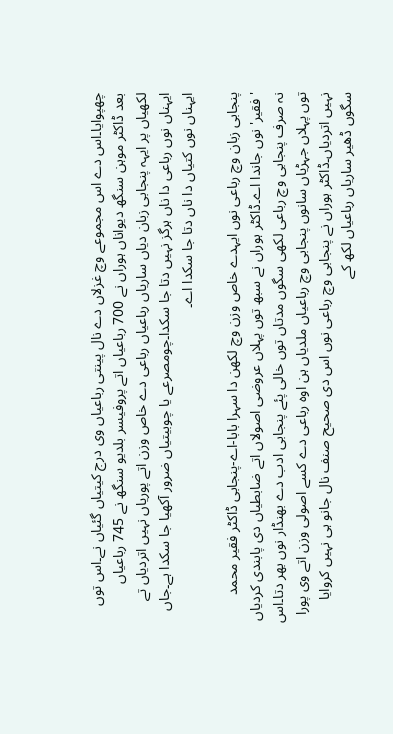چھپوایا۔اس دے اس مجموعے وچ غزلاں دے نال پینتی رباعیاں وی درج کیتیاں گئیاں نے۔اس توں بعد ڈاکٹر موہن سنگھ دیواناں ہوراں نے 700 رباعیاں اتے پروفیسر بلدیو سنگھ نے 745 رباعیاں لکھیاں پر ایہہ پنجابی زبان دیاں ساریاں رباعیاں رباعی دے خاص وزن اتے پوریاں نہیں اتردیاں تے ایہناں نوں رباعی دا ناں ہرگز نہیں دتا جا سکدا۔چومصرعے یا چوبیتیاں ضرور آکھیا جا سکدا ہے۔جاں ایہناں نوں کتیاں دا ناں دتا جا سکدا اے۔

پنجابی زبان وچ رباعی نوں ایہدے خاص وزن وچ لکھن دا سہرا بابا-اے-پنجابی ڈاکٹر فقیر محمد 'فقیر' نوں جاندا اے۔ڈاکٹر ہوراں نے سبھ توں پہلاں عروضی اصولاں اتے ضابطیاں دی پابندی کردیاں نہ صرف پنجابی وچ رباعی لکھی سگوں مدتاں توں خالی پئے پنجابی ادب دے بھنڈار نوں بھر دتا۔اس توں پہلاں جہڑیاں سانوں پنجابی وچ رباعیاں ملدیاں ہن اوہ رباعی دے کسے اصولی وزن اتے وی پورا نہیں اتردیاں۔ڈاکٹر ہوراں نے پنجابی وچ رباعی نوں اس دی صحیح صنف نال جانو ہی نہیں کروایا سگوں ڈھیر ساریاں رباعیاں لکھ کے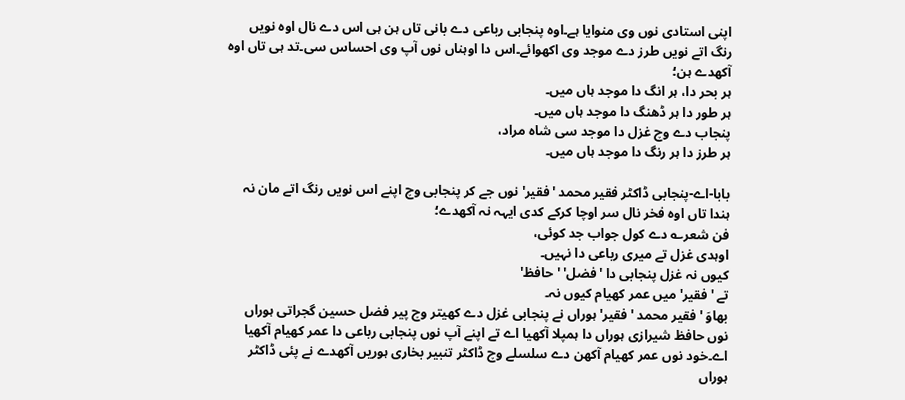اپنی استادی نوں وی منوایا ہے۔اوہ پنجابی رباعی دے بانی تاں ہن ہی اس دے نال اوہ نویں رنگ اتے نویں طرز دے موجد وی اکھوائے۔اس دا اوہناں نوں آپ وی احساس سی۔تد ہی تاں اوہ آکھدے ہن؛
ہر بحر دا، ہر انگ دا موجد ہاں میں۔
ہر طور دا ہر ڈھنگ دا موجد ہاں میں۔
پنجاب دے وچ غزل دا موجد سی شاہ مراد،
ہر طرز دا ہر رنگ دا موجد ہاں میں۔

بابا-اے-پنجابی ڈاکٹر فقیر محمد 'فقیر' نوں جے کر پنجابی وچ اپنے اس نویں رنگ اتے مان نہ ہندا تاں اوہ فخر نال سر اوچا کرکے کدی ایہہ نہ آکھدے؛
فن شعر؎ دے کول جواب جد کوئی،
اوہدی غزل تے میری رباعی دا نہیں۔
کیوں نہ غزل پنجابی دا 'فضل' 'حافظ'
تے 'فقیر' میں عمر کھیام کیوں نہ۔
بھاوَ 'فقیر محمد 'فقیر' ہوراں نے پنجابی غزل دے کھیتر وچ پیر فضل حسین گجراتی ہوراں نوں حافظ شیرازی ہوراں دا ہمپلا آکھیا اے تے اپنے آپ نوں پنجابی رباعی دا عمر کھیام آکھیا اے۔خود نوں عمر کھیام آکھن دے سلسلے وچ ڈاکٹر تنبیر بخاری ہوریں آکھدے نے پئی ڈاکٹر ہوراں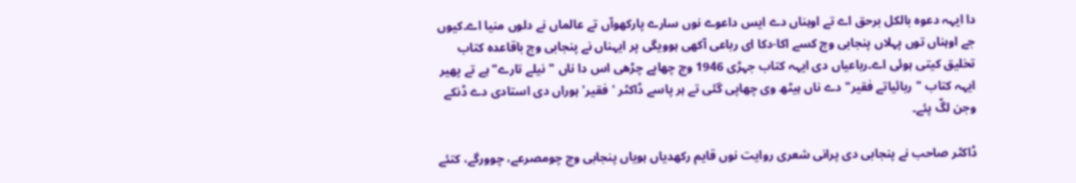دا ایہہ دعوہ بالکل برحق اے تے اوہناں دے ایس داعوے نوں سارے پارکھوآں تے عالماں نے دلوں منیا اے۔کیوں جے اوہناں توں پہلاں پنجابی وچ کسے اکا-دکا ای رباعی آکھی ہوویگی پر ایہناں نے پنجابی وچ باقاعدہ کتاب تخلیق کیتی ہوئی اے۔رباعیاں دی ایہہ کتاب جہڑی 1946 وچ چھاپے چڑھی اس دا ناں "نیلے تارے" ہے تے پھیر ایہہ کتاب "ربائیاتے فقیر" دے ناں ہیٹھ وی چھاپی گئی تے ہر پاسے ڈاکٹر 'فقیر' ہوراں دی استادی دے ڈنکے وجن لگّ پئے۔

ڈاکٹر صاحب نے پنجابی دی پرانی شعری روایت نوں قایم رکھدیاں ہویاں پنجابی وچ چومصرعے، چوورگے، کتئے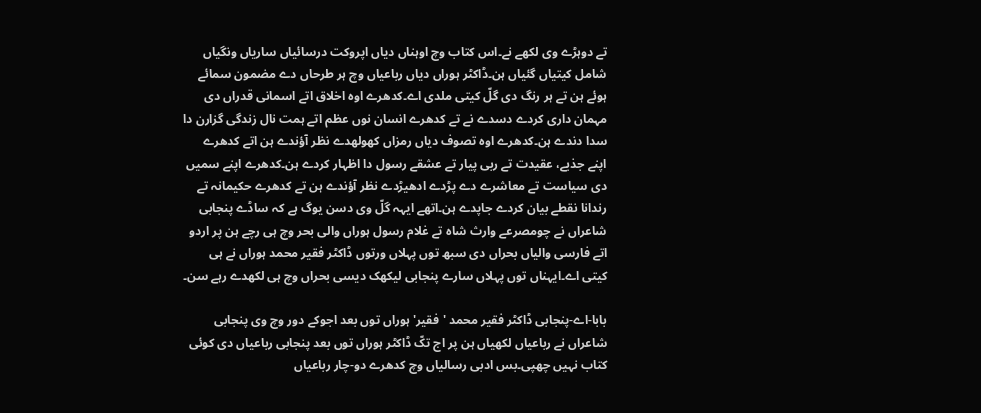تے دوہڑے وی لکھے نے۔اس کتاب وچ اوہناں دیاں اپروکت درسائیاں ساریاں ونگیاں شامل کیتیاں گئیاں ہن۔ڈاکٹر ہوراں دیاں رباعیاں وچ ہر طرحاں دے مضمون سمائے ہوئے ہن تے ہر رنگ دی گلّ کیتی ملدی اے۔کدھرے اوہ اخلاق اتے اسمانی قدراں دی مہمان داری کردے دسدے نے تے کدھرے انسان نوں عظم اتے ہمت نال زندگی گزارن دا سدا دندے ہن۔کدھرے اوہ تصوف دیاں رمزاں کھولھدے نظر آؤندے ہن اتے کدھرے اپنے جذبے، عقیدت تے ربی پیار تے عشقے رسول دا اظہار کردے ہن۔کدھرے اپنے سمیں دی سیاست تے معاشرے دے پڑدے ادھیڑدے نظر آؤندے ہن تے کدھرے حکیمانہ تے رندانا نقطے بیان کردے جاپدے ہن۔اتھے ایہہ گلّ وی دسن یوگ ہے کہ ساڈے پنجابی شاعراں نے چومصرعے وارث شاہ تے غلام رسول ہوراں والی بحر وچ ہی رچے ہن پر اردو اتے فارسی والیاں بحراں دی سبھ توں پہلاں ورتوں ڈاکٹر فقیر محمد ہوراں نے ہی کیتی اے۔ایہناں توں پہلاں سارے پنجابی لیکھک دیسی بحراں وچ ہی لکھدے رہے سن۔

بابا-اے-پنجابی ڈاکٹر فقیر محمد 'فقیر' ہوراں توں بعد اجوکے دور وچ وی پنجابی شاعراں نے رباعیاں لکھیاں ہن پر اج تکّ ڈاکٹر ہوراں توں بعد پنجابی رباعیاں دی کوئی کتاب نہیں چھپی۔بس ادبی رسالیاں وچ کدھرے دو-چار رباعیاں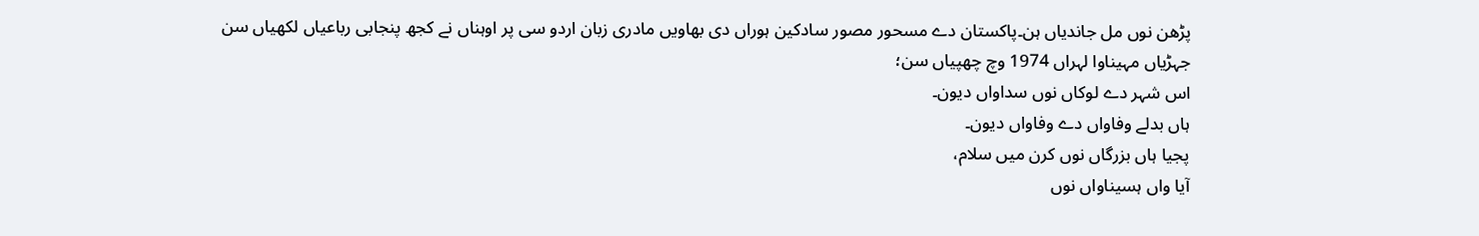پڑھن نوں مل جاندیاں ہن۔پاکستان دے مسحور مصور سادکین ہوراں دی بھاویں مادری زبان اردو سی پر اوہناں نے کجھ پنجابی رباعیاں لکھیاں سن جہڑیاں مہیناوا لہراں 1974 وچ چھپیاں سن؛
اس شہر دے لوکاں نوں سداواں دیون۔
ہاں بدلے وفاواں دے وفاواں دیون۔
پجیا ہاں بزرگاں نوں کرن میں سلام،
آیا واں ہسیناواں نوں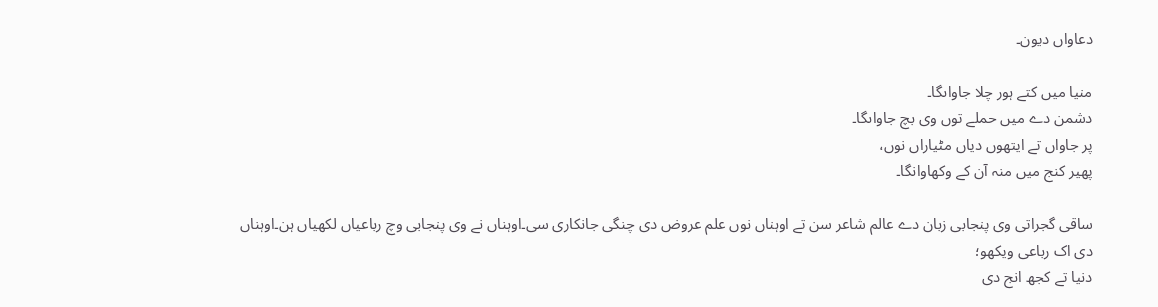دعاواں دیون۔

منیا میں کتے ہور چلا جاواںگا۔
دشمن دے میں حملے توں وی بچ جاواںگا۔
پر جاواں تے ایتھوں دیاں مٹیاراں نوں،
پھیر کنج میں منہ آن کے وکھاوانگا۔

ساقی گجراتی وی پنجابی زبان دے عالم شاعر سن تے اوہناں نوں علم عروض دی چنگی جانکاری سی۔اوہناں نے وی پنجابی وچ رباعیاں لکھیاں ہن۔اوہناں دی اک رباعی ویکھو؛
دنیا تے کجھ انج دی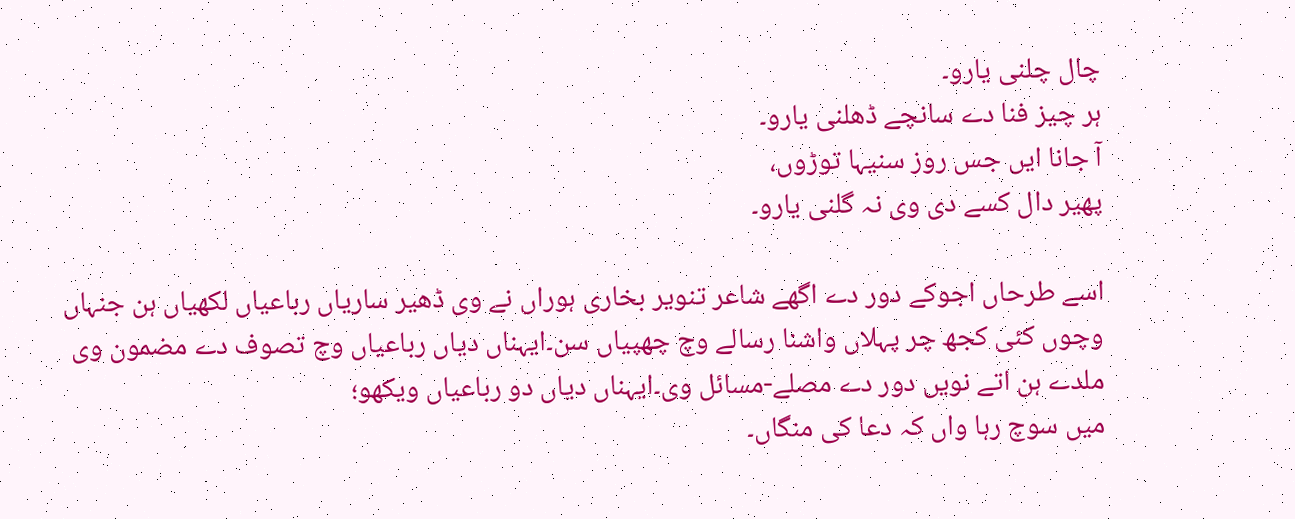چال چلنی یارو۔
ہر چیز فنا دے سانچے ڈھلنی یارو۔
آ جانا ایں جس روز سنیہا توڑوں،
پھیر دال کسے دی وی نہ گلنی یارو۔

اسے طرحاں اجوکے دور دے اگھے شاعر تنویر بخاری ہوراں نے وی ڈھیر ساریاں رباعیاں لکھیاں ہن جنہاں وچوں کئی کجھ چر پہلاں واشنا رسالے وچ چھپیاں سن۔ایہناں دیاں رباعیاں وچ تصوف دے مضمون وی ملدے ہن اتے نویں دور دے مصلے-مسائل وی۔ایہناں دیاں دو رباعیاں ویکھو؛
میں سوچ رہا واں کہ دعا کی منگاں۔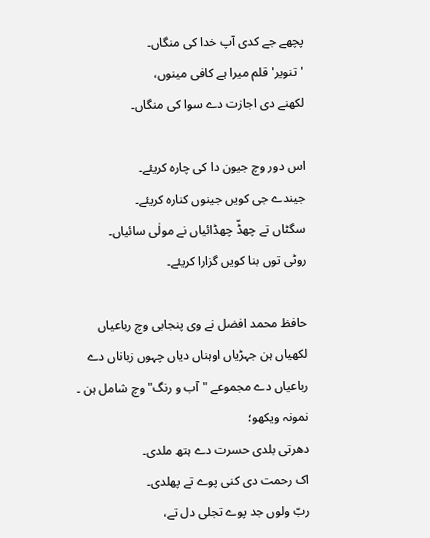پچھے جے کدی آپ خدا کی منگاں۔
'تنویر' قلم میرا ہے کافی مینوں،
لکھنے دی اجازت دے سوا کی منگاں۔

اس دور وچ جیون دا کی چارہ کریئے۔
جیندے جی کویں جینوں کنارہ کریئے۔
سگٹاں تے چھڈّ چھڈائیاں نے مولٰی سائیاں۔
روٹی توں بنا کویں گزارا کریئے۔

حافظ محمد افضل نے وی پنجابی وچ رباعیاں لکھیاں ہن جہڑیاں اوہناں دیاں چہوں زباناں دے رباعیاں دے مجموعے "آب و رنگ" وچ شامل ہن ۔ نمونہ ویکھو؛
دھرتی بلدی حسرت دے ہتھ ملدی۔
اک رحمت دی کنی پوے تے پھلدی۔
ربّ ولوں جد پوے تجلی دل تے،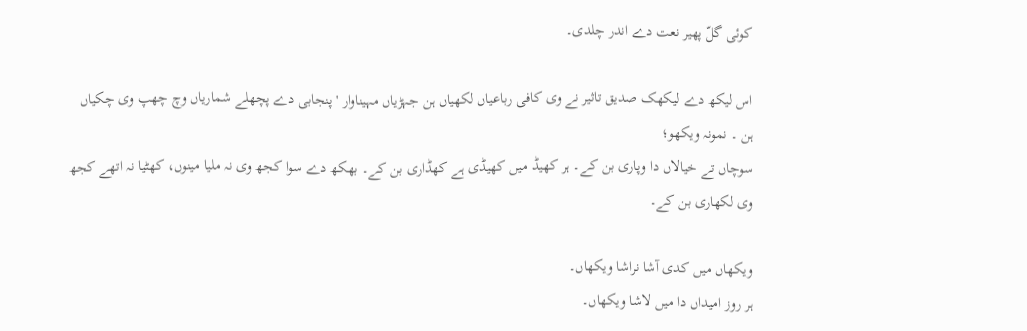کوئی گلّ پھیر نعت دے اندر چلدی۔

اس لیکھ دے لیکھک صدیق تاثیر نے وی کافی رباعیاں لکھیاں ہن جہڑیاں مہیناوار 'پنجابی دے پچھلے شماریاں وچ چھپ وی چکیاں ہن ۔ نمونہ ویکھو؛
سوچاں تے خیالاں دا وپاری بن کے۔ ہر کھیڈ میں کھیڈی ہے کھڈاری بن کے۔ بھکھ دے سوا کجھ وی نہ ملیا مینوں، کھٹیا نہ اتھے کجھ وی لکھاری بن کے۔

ویکھاں میں کدی آشا نراشا ویکھاں۔
ہر روز امیداں دا میں لاشا ویکھاں۔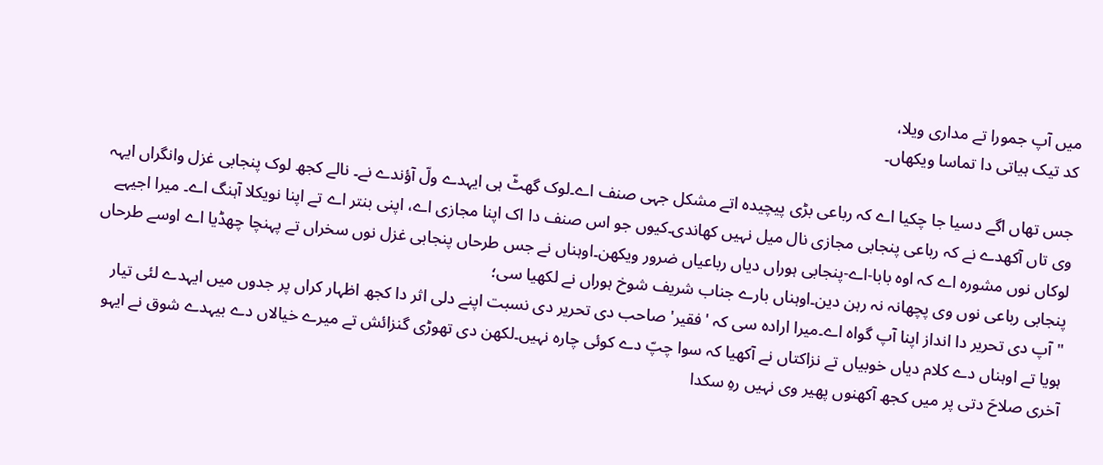میں آپ جمورا تے مداری ویلا،
کد تیک ہیاتی دا تماسا ویکھاں۔

جس تھاں اگے دسیا جا چکیا اے کہ رباعی بڑی پیچیدہ اتے مشکل جہی صنف اے۔لوک گھٹّ ہی ایہدے ولّ آؤندے نے۔ نالے کجھ لوک پنجابی غزل وانگراں ایہہ وی تاں آکھدے نے کہ رباعی پنجابی مجازی نال میل نہیں کھاندی۔کیوں جو اس صنف دا اک اپنا مجازی اے، اپنی بنتر اے تے اپنا نویکلا آہنگ اے۔ میرا اجیہے لوکاں نوں مشورہ اے کہ اوہ بابا-اے-پنجابی ہوراں دیاں رباعیاں ضرور ویکھن۔اوہناں نے جس طرحاں پنجابی غزل نوں سخراں تے پہنچا چھڈیا اے اوسے طرحاں پنجابی رباعی نوں وی پچھانہ نہ رہن دین۔اوہناں بارے جناب شریف شوخ ہوراں نے لکھیا سی؛
"آپ دی تحریر دا انداز اپنا آپ گواہ اے۔میرا ارادہ سی کہ 'فقیر' صاحب دی تحریر دی نسبت اپنے دلی اثر دا کجھ اظہار کراں پر جدوں میں ایہدے لئی تیار ہویا تے اوہناں دے کلام دیاں خوبیاں تے نزاکتاں نے آکھیا کہ سوا چپّ دے کوئی چارہ نہیں۔لکھن دی تھوڑی گنزائش تے میرے خیالاں دے بیہدے شوق نے ایہو آخری صلاحَ دتی پر میں کجھ آکھنوں پھیر وی نہیں رہِ سکدا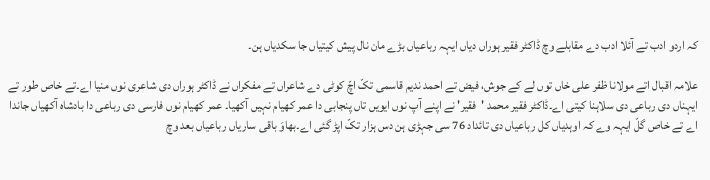کہ اردو ادب تے آئلا ادب دے مقابلے وچ ڈاکٹر فقیر ہوراں دیاں ایہہ رباعیاں بڑے مان نال پیش کیتیاں جا سکدیاں ہن۔

علامہ اقبال اتے مولانا ظفر علی خاں توں لے کے جوش، فیض تے احمد ندیم قاسمی تکّ اچّ کوٹی دے شاعراں تے مفکراں نے ڈاکٹر ہوراں دی شاعری نوں منیا اے۔تے خاص طور تے ایہناں دی رباعی دی سلاہنا کیتی اے۔ڈاکٹر فقیر محمد 'فقیر' نے اپنے آپ نوں ایویں تاں پنجابی دا عمر کھیام نہیں آکھیا۔ عمر کھیام نوں فارسی دی رباعی دا بادشاہ آکھیاں جاندا اے تے خاص گلّ ایہہ وے کہ اوہدیاں کل رباعیاں دی تائداد 76 سی جہڑی ہن دس ہزار تکّ اپڑ گئی اے۔بھاوَ باقی ساریاں رباعیاں بعد وچ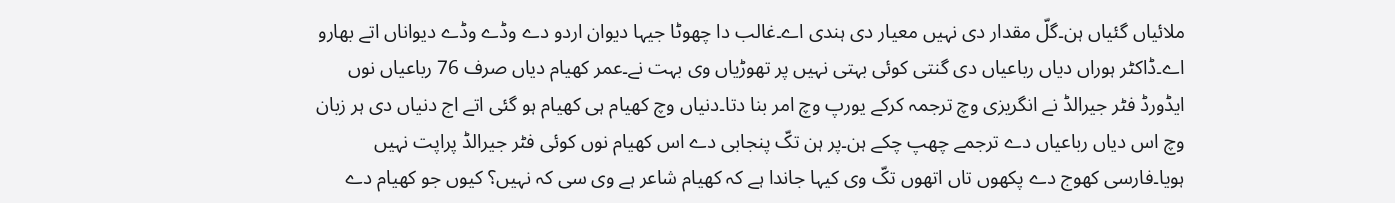ملائیاں گئیاں ہن۔گلّ مقدار دی نہیں معیار دی ہندی اے۔غالب دا چھوٹا جیہا دیوان اردو دے وڈے وڈے دیواناں اتے بھارو اے۔ڈاکٹر ہوراں دیاں رباعیاں دی گنتی کوئی بہتی نہیں پر تھوڑیاں وی بہت نے۔عمر کھیام دیاں صرف 76 رباعیاں نوں ایڈورڈ فٹر جیرالڈ نے انگریزی وچ ترجمہ کرکے یورپ وچ امر بنا دتا۔دنیاں وچ کھیام ہی کھیام ہو گئی اتے اج دنیاں دی ہر زبان وچ اس دیاں رباعیاں دے ترجمے چھپ چکے ہن۔پر ہن تکّ پنجابی دے اس کھیام نوں کوئی فٹر جیرالڈ پراپت نہیں ہویا۔فارسی کھوج دے پکھوں تاں اتھوں تکّ وی کیہا جاندا ہے کہ کھیام شاعر ہے وی سی کہ نہیں؟ کیوں جو کھیام دے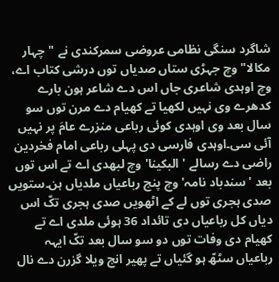شاگرد سنگی نظامی عروضی سمرکندی نے "چہار مکالا" وچ جہڑی ستاں صدیاں توں درشی کتاب اے، وچ اوہدی شاعری جاں اس دے شاعر ہون بارے کدھرے وی نہیں لکھیا تے کھیام دے مرن توں سو سال بعد وی اوہدی کوئی رباعی منزرے عامَ پر نہیں آئی سی۔اوہدی فارسی دی پہلی رباعی امام فخردین راضی دے رسالے 'البکینا' وچ لبھدی اے تے اس توں بعد 'سندباد نامہ' وچ پنج رباعیاں ملدیاں ہن۔ستویں صدی ہجری توں لے کے اٹھویں صدی ہجری تکّ اس دیاں کل رباعیاں دی تائداد 36 ہوئی ملدی اے تے کھیام دی وفات توں دو سو سال بعد تکّ ایہہ رباعیاں سٹھّ ہو گئیاں تے پھیر انج ویلا گزرن دے نال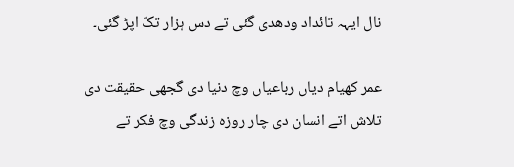نال ایہہ تائداد ودھدی گئی تے دس ہزار تکّ اپڑ گئی۔

عمر کھیام دیاں رباعیاں وچ دنیا دی گجھی حقیقت دی تلاش اتے انسان دی چار روزہ زندگی وچ فکر تے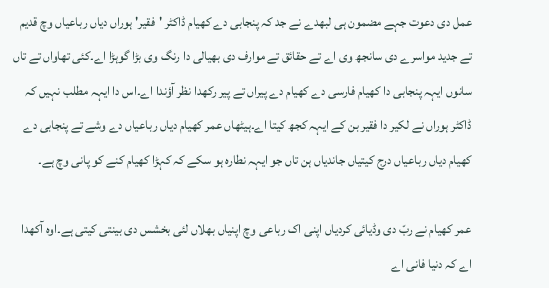عمل دی دعوت جہے مضمون ہی لبھدے نے جد کہ پنجابی دے کھیام ڈاکٹر 'فقیر' ہوراں دیاں رباعیاں وچ قدیم تے جدید مواسرے دی سانجھ وی اے تے حقائق تے موارف دی بھیالی دا رنگ وی بڑا گوہڑا اے۔کئی تھاواں تے تاں سانوں ایہہ پنجابی دا کھیام فارسی دے کھیام دے پیراں تے پیر رکھدا نظر آؤندا اے۔اس دا ایہہ مطلب نہیں کہ ڈاکٹر ہوراں نے لکیر دا فقیر بن کے ایہہ کجھ کیتا اے۔ہیٹھاں عمر کھیام دیاں رباعیاں دے وشے تے پنجابی دے کھیام دیاں رباعیاں درج کیتیاں جاندیاں ہن تاں جو ایہہ نطارہ ہو سکے کہ کہڑا کھیام کنے کو پانی وچ ہے۔

عمر کھیام نے ربّ دی وڈیائی کردیاں اپنی اک رباعی وچ اپنیاں بھلاں لئی بخشس دی بینتی کیتی ہے۔اوہ آکھدا اے کہ دنیا فانی اے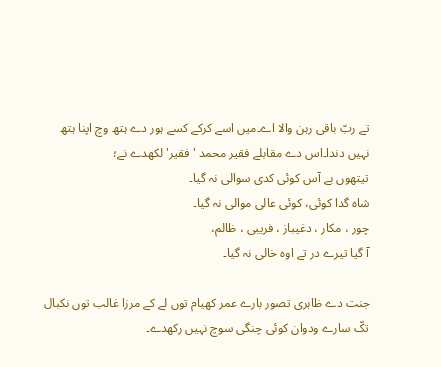تے ربّ باقی رہن والا اے۔میں اسے کرکے کسے ہور دے ہتھ وچ اپنا ہتھ نہیں دندا۔اس دے مقابلے فقیر محمد 'فقیر' لکھدے نے؛
تیتھوں بے آس کوئی کدی سوالی نہ گیا۔
شاہ گدا کوئی، کوئی عالی موالی نہ گیا۔
چور ، مکار ، دغیباز ، فریبی ، ظالم،
آ گیا تیرے در تے اوہ خالی نہ گیا۔

جنت دے ظاہری تصور بارے عمر کھیام توں لے کے مرزا غالب توں نکبال تکّ سارے ودوان کوئی چنگی سوچ نہیں رکھدے۔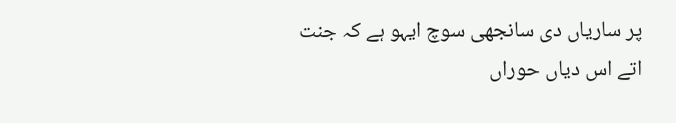پر ساریاں دی سانجھی سوچ ایہو ہے کہ جنت اتے اس دیاں حوراں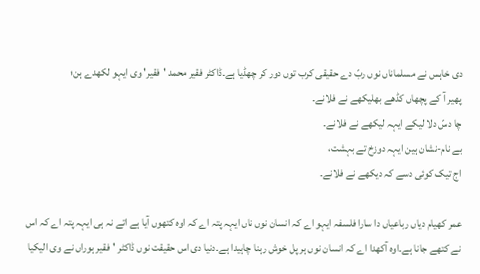دی خاہس نے مسلماناں نوں ربّ دے حقیقی کرب توں دور کر چھڈیا ہے۔ڈاکٹر فقیر محمد 'فقیر' وی ایہو لکھدے ہن؛
پھیر آ کے پچھاں کڈھے بھلیکھے نے فلانے۔
چا دسّ دلا لیکے ایہہ لیکھے نے فلانے۔
بے نام-نشان ہین ایہہ دوزخ تے بہشت،
اج تیک کوئی دسے کہ دیکھے نے فلانے۔

عمر کھیام دیاں رباعیاں دا سارا فلسفہ ایہو اے کہ انسان نوں ناں ایہہ پتہ اے کہ اوہ کتھوں آیا ہے اتے نہ ہی ایہہ پتہ اے کہ اس نے کتھے جانا ہے۔اوہ آکھدا اے کہ انسان نوں ہر پل خوش رہنا چاہیدا ہے۔دنیا دی اس حقیقت نوں ڈاکٹر 'فقیر ہوراں نے وی الیکیا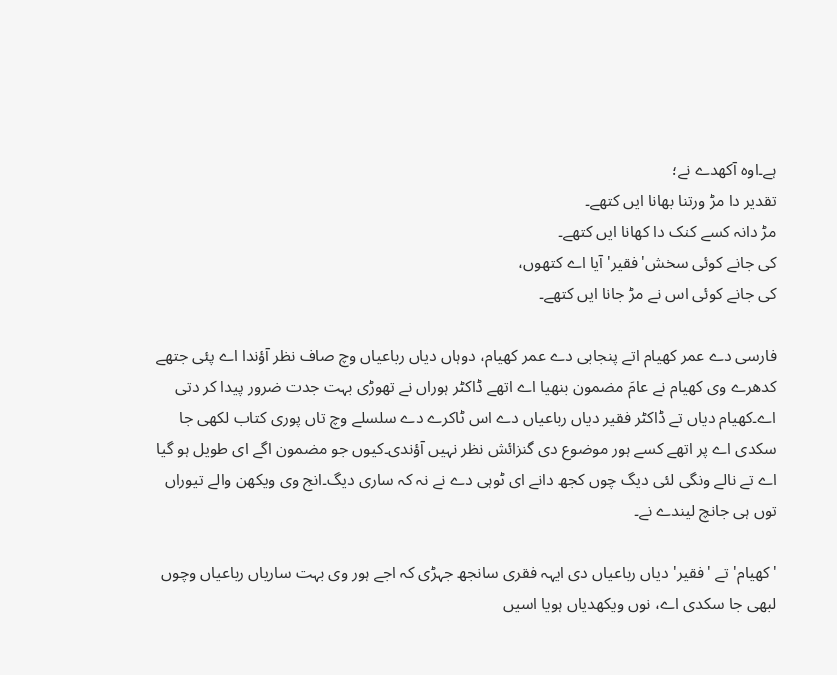ہے۔اوہ آکھدے نے؛
تقدیر دا مڑ ورتنا بھانا ایں کتھے۔
مڑ دانہ کسے کنک دا کھانا ایں کتھے۔
کی جانے کوئی سخش'فقیر'آیا اے کتھوں،
کی جانے کوئی اس نے مڑ جانا ایں کتھے۔

فارسی دے عمر کھیام اتے پنجابی دے عمر کھیام، دوہاں دیاں رباعیاں وچ صاف نظر آؤندا اے پئی جتھے کدھرے وی کھیام نے عامَ مضمون بنھیا اے اتھے ڈاکٹر ہوراں نے تھوڑی بہت جدت ضرور پیدا کر دتی اے۔کھیام دیاں تے ڈاکٹر فقیر دیاں رباعیاں دے اس ٹاکرے دے سلسلے وچ تاں پوری کتاب لکھی جا سکدی اے پر اتھے کسے ہور موضوع دی گنزائش نظر نہیں آؤندی۔کیوں جو مضمون اگے ای طویل ہو گیا اے تے نالے ونگی لئی دیگ چوں کجھ دانے ای ٹوہی دے نے نہ کہ ساری دیگ۔انج وی ویکھن والے تیوراں توں ہی جانچ لیندے نے۔

'کھیام' تے 'فقیر' دیاں رباعیاں دی ایہہ فقری سانجھ جہڑی کہ اجے ہور وی بہت ساریاں رباعیاں وچوں لبھی جا سکدی اے، نوں ویکھدیاں ہویا اسیں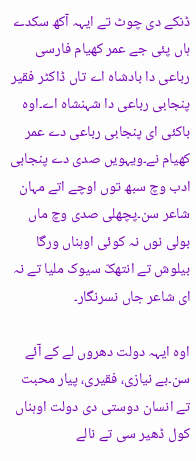ڈنکے دی چوٹ تے ایہہ آکھ سکدے ہاں پئی جے عمر کھیام فارسی رباعی دا بادشاہ اے تاں ڈاکٹر فقیر پنجابی رباعی دا شہنشاہ اے۔اوہ باکئی ای پنجابی رباعی دے عمر کھیام نے۔ویہویں صدی دے پنجابی ادب وچ سبھ توں اوچے اتے مہان شاعر سن۔پچھلی صدی وچ ماں بولی نوں نہ کوئی اوہناں ورگا بیلوش تے انتھکّ سیوک ملیا تے نہ ای شاعر جاں نسرنگار۔

اوہ ایہہ دولت دھروں لے کے آئے سن۔بے نیازی، فقیری، پیار محبت تے انسان دوستی دی دولت اوہناں کول ڈھیر سی تے نالے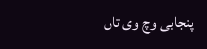پنجابی وچ وی تاں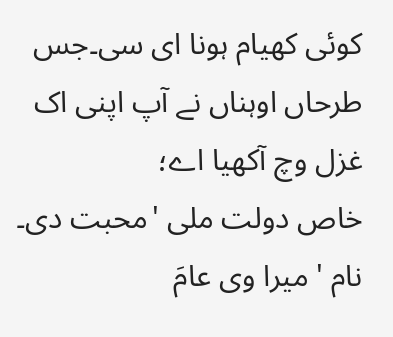کوئی کھیام ہونا ای سی۔جس طرحاں اوہناں نے آپ اپنی اک غزل وچ آکھیا اے؛
خاص دولت ملی 'محبت دی۔
نام ' میرا وی عامَ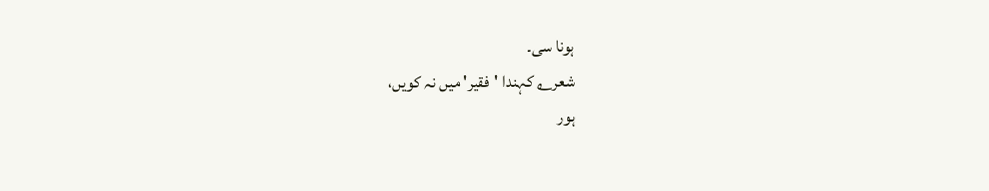ہونا سی۔
شعر؎ کہندا 'فقیر' میں نہ کویں،
ہور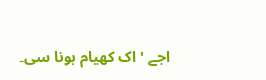اجے 'اک کھیام ہونا سی۔